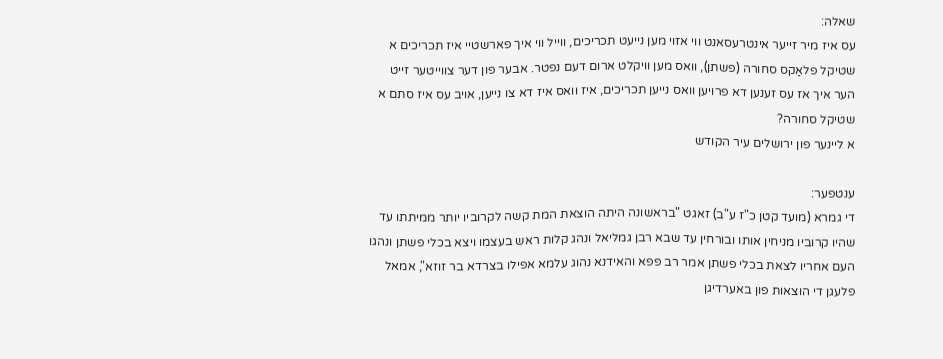שאלה:
עס איז מיר זייער אינטרעסאנט ווי אזוי מען נייעט תכריכים, ווייל ווי איך פארשטיי איז תכריכים א שטיקל פלאַקס סחורה (פשתן), וואס מען וויקלט ארום דעם נפטר. אבער פון דער צווייטער זייט הער איך אז עס זענען דא פרויען וואס נייען תכריכים, איז וואס איז דא צו נייען, אויב עס איז סתם א שטיקל סחורה?
א ליינער פון ירושלים עיר הקודש

ענטפער:
די גמרא (מועד קטן כ"ז ע"ב) זאגט "בראשונה היתה הוצאת המת קשה לקרוביו יותר ממיתתו עד שהיו קרוביו מניחין אותו ובורחין עד שבא רבן גמליאל ונהג קלות ראש בעצמו ויצא בכלי פשתן ונהגו העם אחריו לצאת בכלי פשתן אמר רב פפא והאידנא נהוג עלמא אפילו בצרדא בר זוזא", אמאל פלעגן די הוצאות פון באערדיגן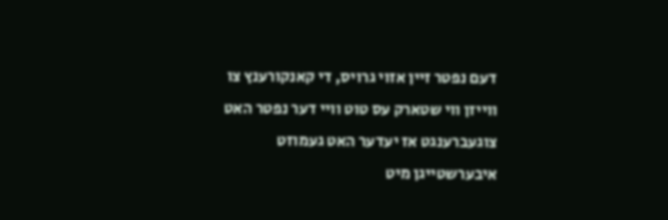דעם נפטר זיין אזוי גרויס, די קאנקורענץ צו ווייזן ווי שטארק עס טוט וויי דער נפטר האט צוגעברענגט אז יעדער האט געמוזט איבערשטייגן מיט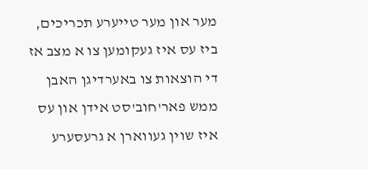מער און מער טייערע תכריכים, ביז עס איז געקומען צו א מצב אז די הוצאות צו באערדיגן האבן ממש פאר'חוב'סט אידן און עס איז שוין געווארן א גרעסערע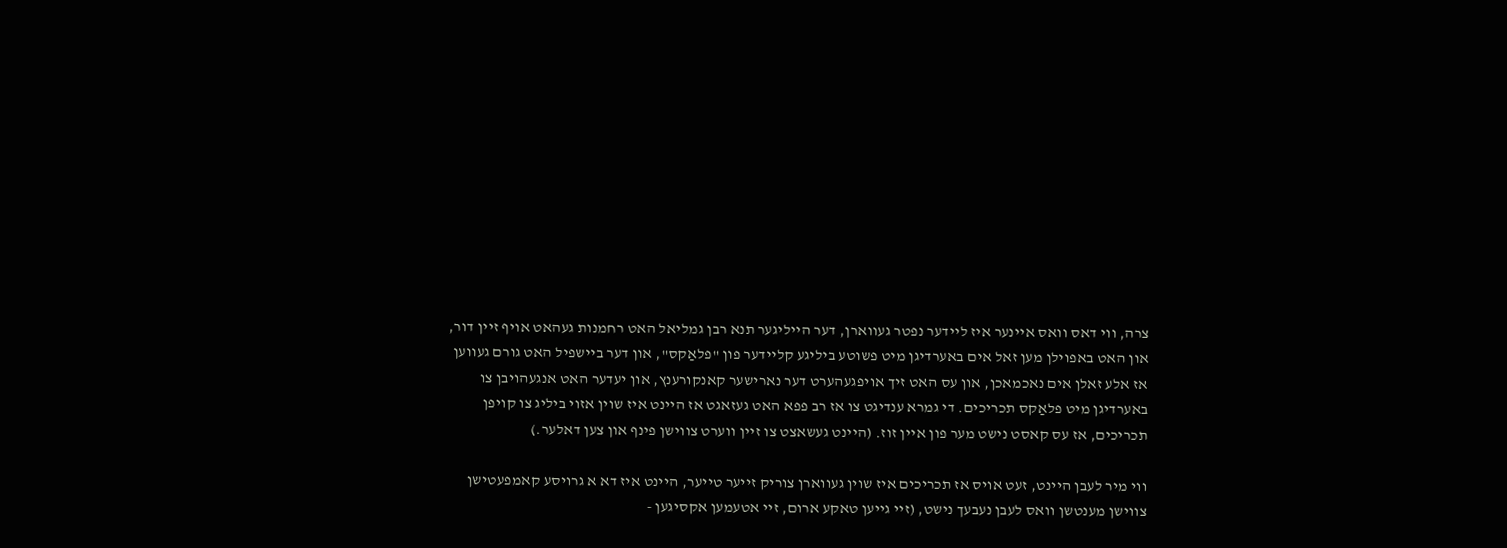צרה, ווי דאס וואס איינער איז ליידער נפטר געווארן, דער הייליגער תנא רבן גמליאל האט רחמנות געהאט אויף זיין דור, און האט באפוילן מען זאל אים באערדיגן מיט פשוטע ביליגע קליידער פון "פלאַקס", און דער ביישפיל האט גורם געווען אז אלע זאלן אים נאכמאכן, און עס האט זיך אויפגעהערט דער נארישער קאנקורענץ, און יעדער האט אנגעהויבן צו באערדיגן מיט פלאַקס תכריכים. די גמרא ענדיגט צו אז רב פפא האט געזאגט אז היינט איז שוין אזוי ביליג צו קויפן תכריכים, אז עס קאסט נישט מער פון איין זוז. (היינט געשאצט צו זיין ווערט צווישן פינף און צען דאלער.)

ווי מיר לעבן היינט, זעט אויס אז תכריכים איז שוין געווארן צוריק זייער טייער, היינט איז דא א גרויסע קאמפעטישן צווישן מענטשן וואס לעבן נעבעך נישט, (זיי גייען טאקע ארום, זיי אטעמען אקסיגען -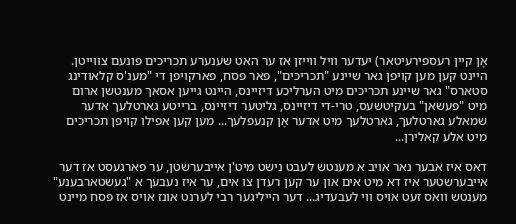אָן קיין רעספירעיטאר) יעדער וויל ווייזן אז ער האט שענערע תכריכים פונעם צווייטן. היינט קען מען קויפן גאר שיינע "תכריכים", פאר פסח, פארקויפן די "מענ'ס קלאודינג סטארס" גאר שיינע תכריכים מיט הערליכע דיזיינס, היינט גייען אסאך מענטשן ארום מיט "פעשאן" בעקיטשעס, טרי-די דיזיינס, גליטער דיזיינס, ברייטע גארטלעך אדער שמאלע גארטלעך, גארטלעך מיט אדער אָן קנעפלעך... מען קען אפילו קויפן תכריכים מיט אלע קאלירן...

דאס איז אבער נאר אויב א מענטש לעבט נישט מיט'ן אייבערשטן, ער פארגעסט אז דער אייבערשטער איז דא מיט אים און ער קען רעדן צו אים, ער איז נעבעך א "געשטארבענע" מענטש וואס זעט אויס ווי לעבעדיג... דער הייליגער רבי לערנט אונז אויס אז פסח מיינט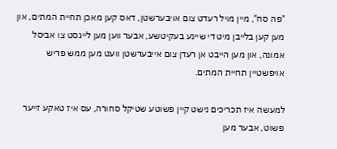"פה סח", מיין מויל רעדט צום אויבערשטן, דאס קען מאכן תחיית המתים, און מען קען בלייבן מיט די שיינע בעקיטשע, אבער ווען מען לייגסט צו אביסל אמונה, און מען הייבט אן רעדן צום אייבערשטן וועט מען ממש פריש אויפשטיין תחיית המתים.

למעשה איז תכריכים נישט קיין פשוטע שטיקל סחורה, עס איז טאקע זייער פשוט, אבער מען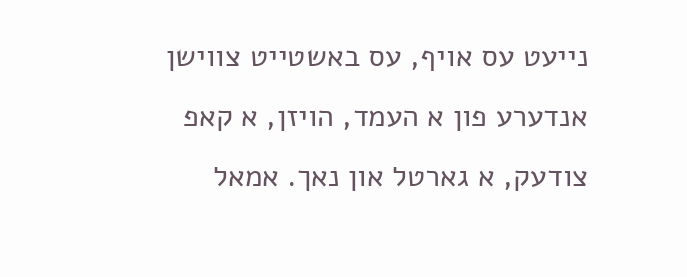נייעט עס אויף, עס באשטייט צווישן אנדערע פון א העמד, הויזן, א קאפ צודעק, א גארטל און נאך. אמאל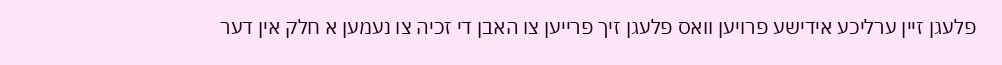פלעגן זיין ערליכע אידישע פרויען וואס פלעגן זיך פרייען צו האבן די זכיה צו נעמען א חלק אין דער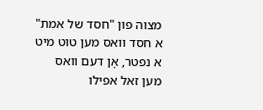מצוה פון "חסד של אמת" א חסד וואס מען טוט מיט א נפטר, אָן דעם וואס מען זאל אפילו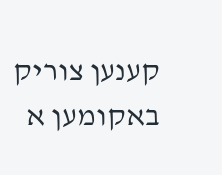קענען צוריק באקומען א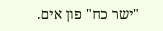"ישר כח" פון אים.